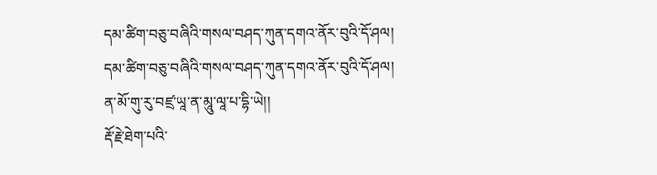དམ་ཚིག་བཅུ་བཞིའི་གསལ་བཤད་ཀུན་དགའ་ནོར་བུའི་དོ་ཤལ།
དམ་ཚིག་བཅུ་བཞིའི་གསལ་བཤད་ཀུན་དགའ་ནོར་བུའི་དོ་ཤལ།
ན་མོ་གུ་རུ་བཛྲ་ཡཱ་ན་མཱུ་ལཱ་པ་དྷི་ཡེ།།
རྡོ་རྗེ་ཐེག་པའི་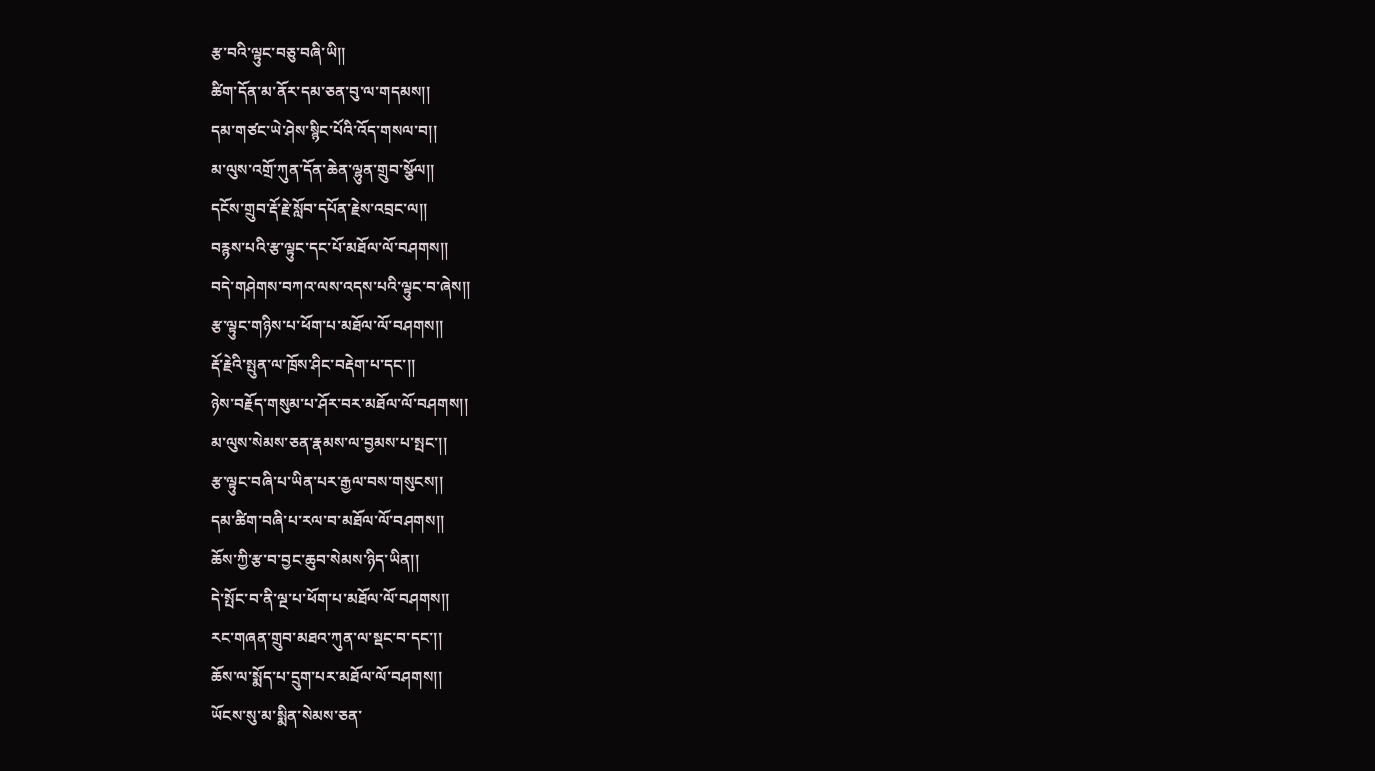རྩ་བའི་ལྟུང་བཅུ་བཞི་ཡི།།
ཚིག་དོན་མ་ནོར་དམ་ཅན་བུ་ལ་གདམས།།
དམ་གཙང་ཡེ་ཤེས་སྙིང་པོའི་འོད་གསལ་བ།།
མ་ལུས་འགྲོ་ཀུན་དོན་ཆེན་ལྷུན་གྲུབ་སྩོལ།།
དངོས་གྲུབ་རྡོ་རྗེ་སློབ་དཔོན་རྗེས་འབྲང་ལ།།
བརྙས་པའི་རྩ་ལྟུང་དང་པོ་མཐོལ་ལོ་བཤགས།།
བདེ་གཤེགས་བཀའ་ལས་འདས་པའི་ལྟུང་བ་ཞེས།།
རྩ་ལྟུང་གཉིས་པ་ཕོག་པ་མཐོལ་ལོ་བཤགས།།
རྡོ་རྗེའི་སྤུན་ལ་ཁྲོས་ཤིང་བརྡེག་པ་དང་།།
ཉེས་བརྗོད་གསུམ་པ་ཤོར་བར་མཐོལ་ལོ་བཤགས།།
མ་ལུས་སེམས་ཅན་རྣམས་ལ་བྱམས་པ་སྤང་།།
རྩ་ལྟུང་བཞི་པ་ཡིན་པར་རྒྱལ་བས་གསུངས།།
དམ་ཚིག་བཞི་པ་རལ་བ་མཐོལ་ལོ་བཤགས།།
ཆོས་ཀྱི་རྩ་བ་བྱང་ཆུབ་སེམས་ཉིད་ཡིན།།
དེ་སྤོང་བ་ནི་ལྔ་པ་ཕོག་པ་མཐོལ་ལོ་བཤགས།།
རང་གཞན་གྲུབ་མཐའ་ཀུན་ལ་སྡང་བ་དང་།།
ཆོས་ལ་སྨོད་པ་དྲུག་པར་མཐོལ་ལོ་བཤགས།།
ཡོངས་སུ་མ་སྨིན་སེམས་ཅན་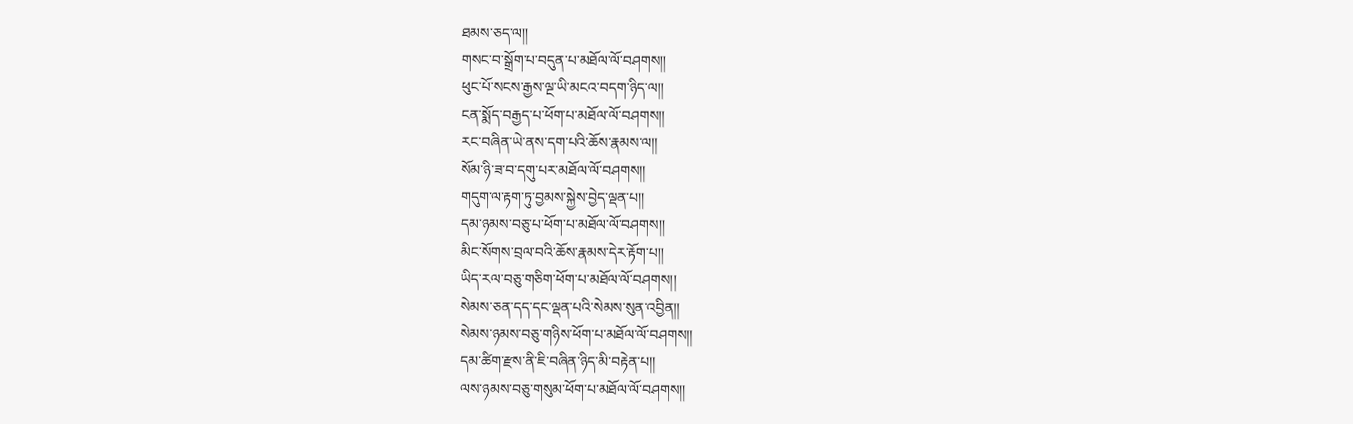ཐམས་ཅད་ལ།།
གསང་བ་སྒྲོག་པ་བདུན་པ་མཐོལ་ལོ་བཤགས།།
ཕུང་པོ་སངས་རྒྱས་ལྔ་ཡི་མངའ་བདག་ཉིད་ལ།།
ངན་སྨོད་བརྒྱད་པ་ཕོག་པ་མཐོལ་ལོ་བཤགས།།
རང་བཞིན་ཡེ་ནས་དག་པའི་ཆོས་རྣམས་ལ།།
སོམ་ཉི་ཟ་བ་དགུ་པར་མཐོལ་ལོ་བཤགས།།
གདུག་ལ་རྟག་ཏུ་བྱམས་སྐྱེས་བྱེད་ལྡན་པ།།
དམ་ཉམས་བཅུ་པ་ཕོག་པ་མཐོལ་ལོ་བཤགས།།
མིང་སོགས་བྲལ་བའི་ཆོས་རྣམས་དེར་རྟོག་པ།།
ཡིད་རལ་བཅུ་གཅིག་ཕོག་པ་མཐོལ་ལོ་བཤགས།།
སེམས་ཅན་དད་དང་ལྡན་པའི་སེམས་སུན་འབྱིན།།
སེམས་ཉམས་བཅུ་གཉིས་ཕོག་པ་མཐོལ་ལོ་བཤགས།།
དམ་ཚིག་རྫས་ནི་ཇི་བཞིན་ཉིད་མི་བརྟེན་པ།།
ལས་ཉམས་བཅུ་གསུམ་ཕོག་པ་མཐོལ་ལོ་བཤགས།།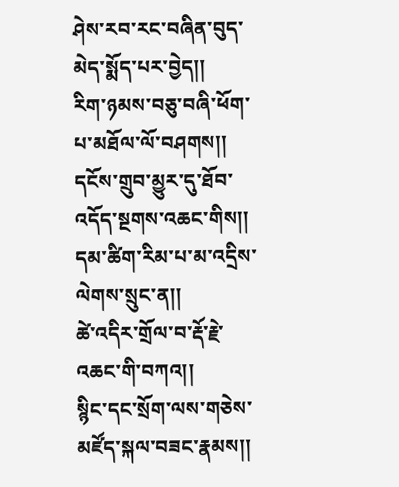ཤེས་རབ་རང་བཞིན་བུད་མེད་སྨོད་པར་བྱེད།།
རིག་ཉམས་བཅུ་བཞི་ཕོག་པ་མཐོལ་ལོ་བཤགས།།
དངོས་གྲུབ་མྱུར་དུ་ཐོབ་འདོད་སྔགས་འཆང་གིས།།
དམ་ཚིག་རིམ་པ་མ་འདྲིས་ལེགས་སྲུང་ན།།
ཚེ་འདིར་གྲོལ་བ་རྡོ་རྗེ་འཆང་གི་བཀའ།།
སྙིང་དང་སྲོག་ལས་གཅེས་མཛོད་སྐལ་བཟང་རྣམས།།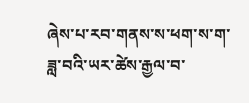ཞེས་པ་རབ་གནས་ས་ཕག་ས་ག་ཟླ་བའི་ཡར་ཚེས་རྒྱལ་བ་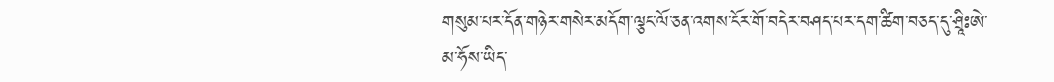གསུམ་པར་དོན་གཉེར་གསེར་མདོག་ལྕང་ལོ་ཅན་འགས་ངོར་གོ་བདེར་བཤད་པར་དག་ཚིག་བཅད་དུ་ཤྲཱིཿཨེ་མ་ཧོས་ཡིད་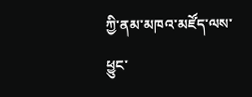ཀྱི་ནམ་མཁའ་མཛོད་ལས་ཕྱུང་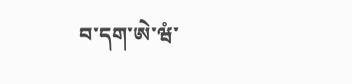བ་དག་ཨེ་ཝཾ་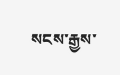སངས་རྒྱས་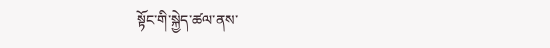སྟོང་གི་སྐྱེད་ཚལ་ནས་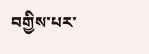བགྱིས་པར་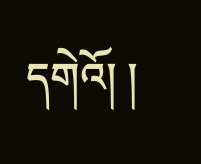དགེའོ། །